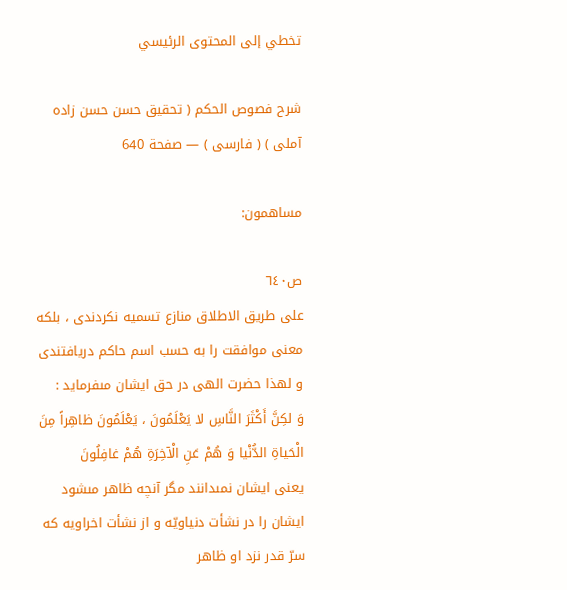تخطي إلى المحتوى الرئيسي

شرح فصوص الحكم ( تحقيق حسن حسن زاده آملى ) ( فارسى ) — صفحة 640

مساهمون:

ص٦٤٠
على طريق الاطلاق منازع تسميه نكردندى ، بلكه معنى موافقت را به حسب اسم حاكم دريافتندى و لهذا حضرت الهى در حق ايشان مىفرمايد :
وَ لكِنَّ أَكْثَرَ النَّاسِ لا يَعْلَمُونَ ، يَعْلَمُونَ ظاهِراً مِنَ الْحَياةِ الدُّنْيا وَ هُمْ عَنِ الْآخِرَةِ هُمْ غافِلُونَ
يعنى ايشان نمىدانند مگر آنچه ظاهر مىشود ايشان را در نشأت دنياويّه و از نشأت اخراويه كه سرّ قدر نزد او ظاهر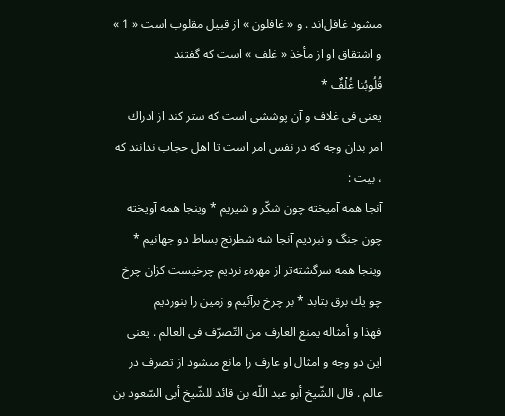مىشود غافل‌اند . و « غافلون » از قبيل مقلوب است « 1 » و اشتقاق او از مأخذ « غلف » است كه گفتند
قُلُوبُنا غُلْفٌ *
يعنى فى غلاف و آن پوششى است كه ستر كند از ادراك امر بدان وجه كه در نفس امر است تا اهل حجاب ندانند كه ، بيت :
آنجا همه آميخته چون شكّر و شيريم * وينجا همه آويخته چون جنگ و نبرديم آنجا شه شطرنج بساط دو جهانيم * وينجا همه سرگشته‌تر از مهرهء نرديم چرخيست كزان چرخ چو يك برق بتابد * بر چرخ برآئيم و زمين را بنورديم
فهذا و أمثاله يمنع العارف من التّصرّف فى العالم . يعنى اين دو وجه و امثال او عارف را مانع مىشود از تصرف در عالم . قال الشّيخ أبو عبد اللّه بن قائد للشّيخ أبى السّعود بن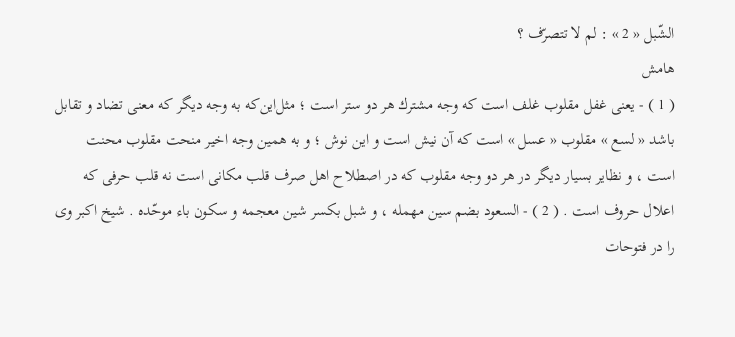الشّبل « 2 » : لم لا تتصرّف ؟
هامش
( 1 ) - يعنى غفل مقلوب غلف است كه وجه مشترك هر دو ستر است ؛ مثل‌اين‌كه به وجه ديگر كه معنى تضاد و تقابل باشد « لسع » مقلوب « عسل » است كه آن نيش است و اين نوش ؛ و به همين وجه اخير منحت مقلوب محنت است ، و نظاير بسيار ديگر در هر دو وجه مقلوب كه در اصطلاح اهل صرف قلب مكانى است نه قلب حرفى كه اعلال حروف است . ( 2 ) - السعود بضم سين مهمله ، و شبل بكسر شين معجمه و سكون باء موحّده . شيخ اكبر وى را در فتوحات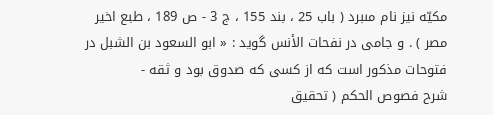مكيّه نيز نام مىبرد ( باب 25 ، بند 155 ، ج 3 - ص 189 ، طبع اخير مصر ) . و جامى در نفحات الأنس گويد : « ابو السعود بن الشبل در فتوحات مذكور است كه از كسى كه صدوق بود و ثقه -
شرح فصوص الحكم ( تحقيق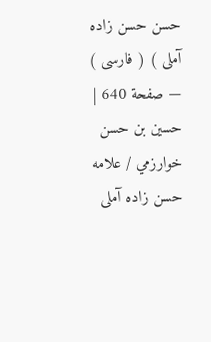حسن حسن زاده آملى ) ( فارسى ) — صفحة 640 | حسين بن حسن خوارزمي / علامه حسن زاده آملى